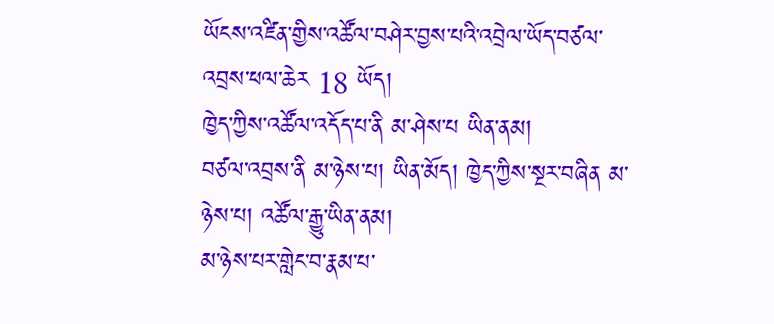ཡོངས་འཛིན་གྱིས་འཚོལ་བཤེར་བྱས་པའི་འབྲེལ་ཡོད་བཙལ་འབྲས་ཕལ་ཆེར 18 ཡོད།
ཁྱེད་ཀྱིས་འཚོལ་འདོད་པ་ནི མ་ཤེས་པ ཡིན་ནམ།
བཙལ་འབྲས་ནི མ་ཉེས་པ། ཡིན་མོད། ཁྱེད་ཀྱིས་སྔར་བཞིན མ་ཉེས་པ། འཚོལ་རྒྱུ་ཡིན་ནམ།
མ་ཉེས་པར་གླེང་བ་རྣམ་པ་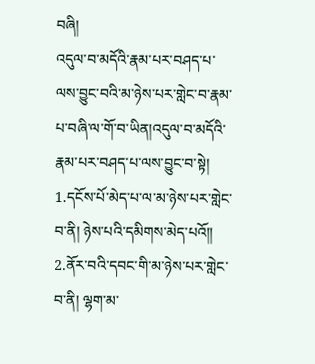བཞི།
འདུལ་བ་མདོའི་རྣམ་པར་བཤད་པ་ལས་བྱུང་བའི་མ་ཉེས་པར་གླེང་བ་རྣམ་པ་བཞི་ལ་གོ་བ་ཡིན།འདུལ་བ་མདོའི་རྣམ་པར་བཤད་པ་ལས་བྱུང་བ་སྟེ། 1.དངོས་པོ་མེད་པ་ལ་མ་ཉེས་པར་གླེང་བ་ནི། ཉེས་པའི་དམིགས་མེད་པའོ༎ 2.ནོར་བའི་དབང་གི་མ་ཉེས་པར་གླེང་བ་ནི། ལྷག་མ་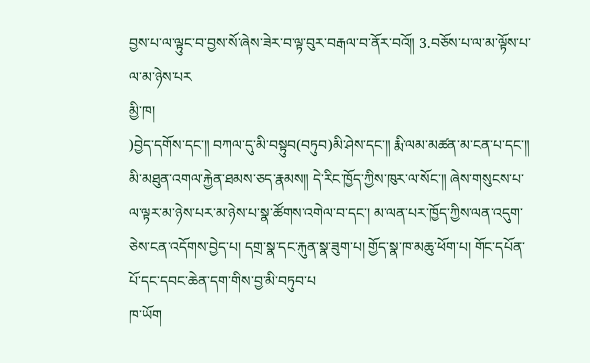བྱས་པ་ལ་ལྟུང་བ་བྱས་སོ་ཞེས་ཟེར་བ་ལྟ་བུར་བརྒལ་བ་ནོར་བའོ༎ 3.བཅོས་པ་ལ་མ་ལྟོས་པ་ལ་མ་ཉེས་པར
མྱི་ཁ།
)བྱེད་དགོས་དང་༎ བཀལ་དུ་མི་བསྟུབ(བཏུབ)མི་ཤེས་དང་༎ རྨི་ལམ་མཚན་མ་ངན་པ་དང་༎ མི་མཐུན་འགལ་རྐྱེན་ཐམས་ཅད་རྣམས༎ དེ་རིང་ཁྱོད་ཀྱིས་ཁུར་ལ་སོང་༎ ཞེས་གསུངས་པ་ལ་ལྟར་མ་ཉེས་པར་མ་ཉེས་པ་སྣ་ཚོགས་འགེལ་བ་དང་། མ་ལན་པར་ཁྱོད་ཀྱིས་ལན་འདུག་ཅེས་ངན་འདོགས་བྱེད་པ། དགྲ་སྣ་དང་རྐུན་སྣ་ཟུག་པ། གྱོད་སྣ་ཁ་མཆུ་ཕོག་པ། གོང་དཔོན་པོ་དང་དབང་ཆེན་དག་གིས་བྱ་མི་བཏུབ་པ
ཁ་ཡོག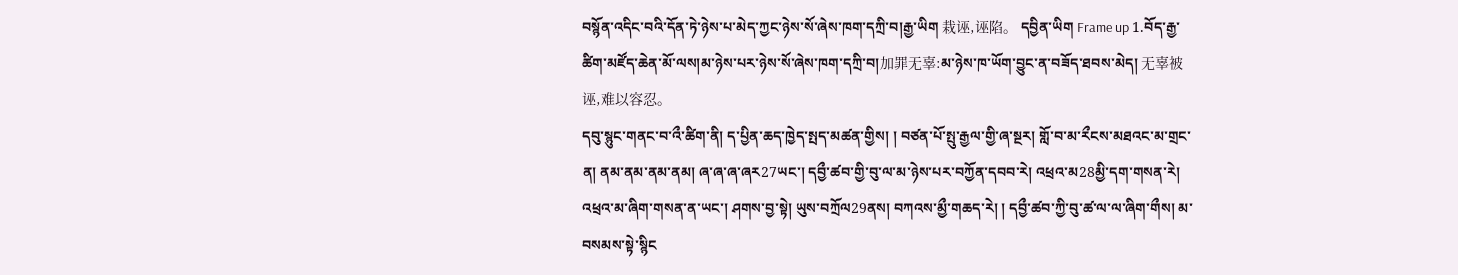བསྙོན་འདིང་བའི་དོན་ཏེ་ཉེས་པ་མེད་ཀྱང་ཉེས་སོ་ཞེས་ཁག་དཀྲི་བ།རྒྱ་ཡིག 栽诬,诬陷。 དབྱིན་ཡིག Frame up 1.བོད་རྒྱ་ཚིག་མཛོད་ཆེན་མོ་ལས།མ་ཉེས་པར་ཉེས་སོ་ཞེས་ཁག་དཀྲི་བ།加罪无辜:མ་ཉེས་ཁ་ཡོག་བྱུང་ན་བཟོད་ཐབས་མེད། 无辜被诬,难以容忍。
དབུ་སྙུང་གནང་བ་འྀ་ཚིག་ནི། ད་པྱིན་ཆད་ཁྱེད་སྤད་མཚན་གྱིས། ། བཙན་པོ་སྤུ་རྒྱལ་གྱི་ཞ་སྔར། གློ་བ་མ་རྀངས་མཐའང་མ་གྲང་ན། ནམ་ནམ་ནམ་ནམ། ཞ་ཞ་ཞ་ཞར27ཡང་། དབྱྀ་ཚབ་གྱི་བུ་ལ་མ་ཉེས་པར་བཀྱོན་དབབ་རེ། འཕྲའ་མ28མྱི་དག་གསན་རེ། འཕྲའ་མ་ཞིག་གསན་ན་ཡང་། ཤགས་བྱ་སྟེ། ཡུས་བཀྲོལ29ནས། བཀའས་མྱྀ་གཆད་རེ། ། དབྱྀ་ཚབ་ཀྱི་བུ་ཚ་ལ་ལ་ཞིག་གྀས། མ་བསམས་སྟེ་སྙིང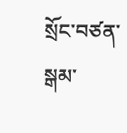སྲོང་བཙན་སྒམ་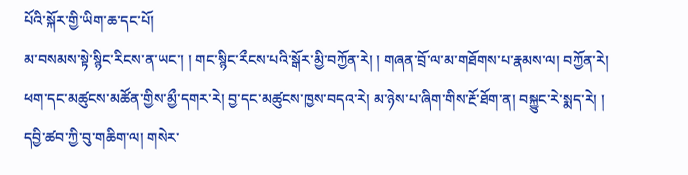པོའི་སྐོར་གྱི་ཡིག་ཆ་དང་པོ།
མ་བསམས་སྟེ་སྙིང་རིངས་ན་ཡང་། ། གང་སྙིང་རྀངས་པའི་སྒོར་མྱི་བཀྱོན་རེ། ། གཞན་བྲོ་ལ་མ་གཐོགས་པ་རྣམས་ལ། བཀྱོན་རེ། ཕག་དང་མཚུངས་མཚོན་གྱིས་མྱྀ་དགར་རེ། བྱ་དང་མཚུངས་ཁྱས་བདའ་རེ། མ་ཉེས་པ་ཞིག་གིས་རྔོ་ཐོག་ན། བསྐྱུང་རེ་སྨད་རེ། ། དབྱི་ཚབ་ཀྱི་བུ་གཆིག་ལ། གསེར་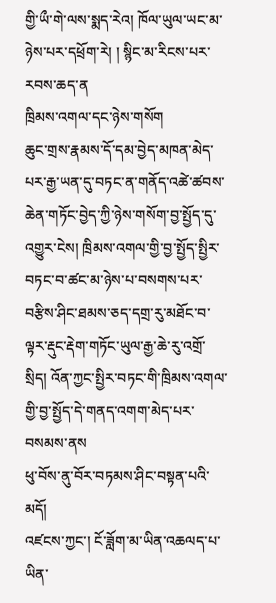གྱི་ཡྀ་གེ་ལས་སྨད་རེའ། ཁོལ་ཡུལ་ཡང་མ་ཉེས་པར་དཕྲོག་རེ། ། སྙིང་མ་རིངས་པར་རབས་ཆད་ན
ཁྲིམས་འགལ་དང་ཉེས་གསོག
ཆུང་གྲས་རྣམས་དོ་དམ་བྱེད་མཁན་མེད་པར་རྒྱ་ཡན་དུ་བཏང་ན་གནོད་འཚེ་ཚབས་ཆེན་གཏོང་བྱེད་ཀྱི་ཉེས་གསོག་བྱ་སྤྱོད་དུ་འགྱུར་ངེས། ཁྲིམས་འགལ་གྱི་བྱ་སྤྱོད་སྤྱིར་བཏང་བ་ཚང་མ་ཉེས་པ་བསགས་པར་བརྩིས་ཤིང་ཐམས་ཅད་དགྲ་རུ་མཐོང་བ་ལྟར་རྡུང་རྡེག་གཏོང་ཡུལ་རྒྱ་ཆེ་རུ་འགྲོ་སྲིད། འོན་ཀྱང་སྤྱིར་བཏང་གི་ཁྲིམས་འགལ་གྱི་བྱ་སྤྱོད་དེ་གནད་འགག་མེད་པར་བསམས་ནས
ཕུ་བོས་ནུ་བོར་བཏམས་ཤིང་བསྟན་པའི་མདོ།
འཛངས་ཀྱང་། ངོ་ཟློག་མ་ཡིན་འཆལད་པ་ཡིན་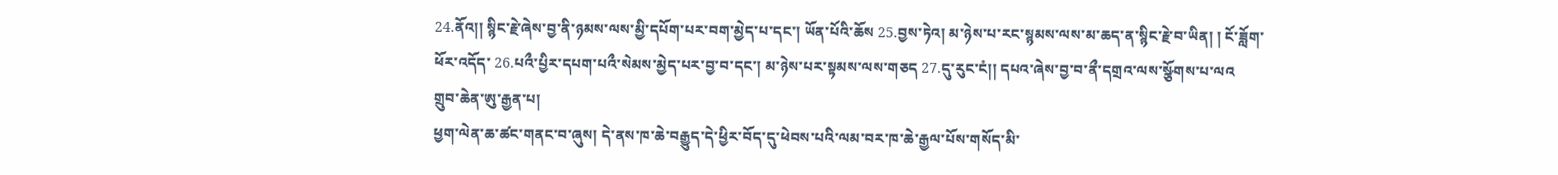24.ནོའ།། སྙིང་རྗེ་ཞེས་བྱ་ནི་ཉམས་ལས་མྱི་དཔོག་པར་བག་མྱེད་པ་དང་། ཡོན་པོའི་ཆོས 25.བྱས་ཏེའ། མ་ཉེས་པ་རང་སྙམས་ལས་མ་ཆད་ན་སྙིང་རྗེ་བ་ཡིན། ། ངོ་ཟློག་ཕོར་འདོད་ 26.པའྀ་པྱིར་དཔག་པའྀ་སེམས་མྱེད་པར་བྱ་བ་དང་། མ་ཉེས་པར་སྟམས་ལས་གཅད 27.དུ་རུང་ངཾ།། དཔའ་ཞེས་བྱ་བ་ནྀ་དགྲའ་ལས་སྩོགས་པ་ལའ
གྲུབ་ཆེན་ཨུ་རྒྱན་པ།
ཕྱག་ལེན་ཆ་ཚང་གནང་བ་ཞུས། དེ་ནས་ཁ་ཆེ་བརྒྱུད་དེ་ཕྱིར་བོད་དུ་ཕེབས་པའི་ལམ་བར་ཁ་ཆེ་རྒྱལ་པོས་གསོད་མི་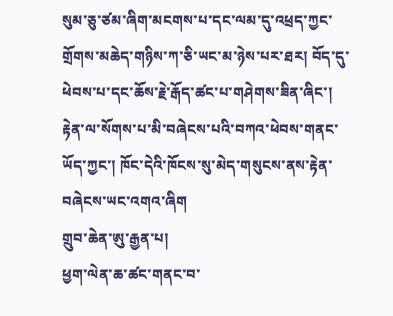སུམ་ཅུ་ཙམ་ཞིག་མངགས་པ་དང་ལམ་དུ་འཕྲད་ཀྱང་གྲོགས་མཆེད་གཉིས་ཀ་ཅི་ཡང་མ་ཉེས་པར་ཐར། བོད་དུ་ཕེབས་པ་དང་ཆོས་རྗེ་རྒོད་ཚང་པ་གཤེགས་ཟིན་ཞིང་། རྟེན་ལ་སོགས་པ་མི་བཞེངས་པའི་བཀའ་ཕེབས་གནང་ཡོད་ཀྱང་། ཁོང་དེའི་ཁོངས་སུ་མེད་གསུངས་ནས་རྟེན་བཞེངས་ཡང་འགའ་ཞིག
གྲུབ་ཆེན་ཨུ་རྒྱན་པ།
ཕྱག་ལེན་ཆ་ཚང་གནང་བ་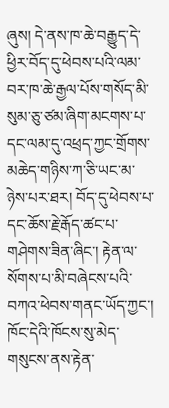ཞུས། དེ་ནས་ཁ་ཆེ་བརྒྱུད་དེ་ཕྱིར་བོད་དུ་ཕེབས་པའི་ལམ་བར་ཁ་ཆེ་རྒྱལ་པོས་གསོད་མི་སུམ་ཅུ་ཙམ་ཞིག་མངགས་པ་དང་ལམ་དུ་འཕྲད་ཀྱང་གྲོགས་མཆེད་གཉིས་ཀ་ཅི་ཡང་མ་ཉེས་པར་ཐར། བོད་དུ་ཕེབས་པ་དང་ཆོས་རྗེ་རྒོད་ཚང་པ་གཤེགས་ཟིན་ཞིང་། རྟེན་ལ་སོགས་པ་མི་བཞེངས་པའི་བཀའ་ཕེབས་གནང་ཡོད་ཀྱང་། ཁོང་དེའི་ཁོངས་སུ་མེད་གསུངས་ནས་རྟེན་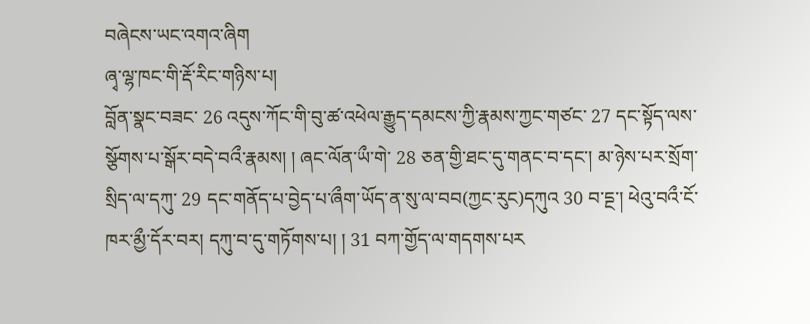བཞེངས་ཡང་འགའ་ཞིག
ཞྭ་ལྷ་ཁང་གི་རྡོ་རིང་གཉིས་པ།
བློན་སྣང་བཟང་ 26 འདུས་ཀོང་གི་བུ་ཚ་འཕེལ་རྒྱུད་དམངས་ཀྱི་རྣམས་ཀྱང་གཙང་ 27 དང་སྟོད་ལས་སྩོགས་པ་སྒོར་བདེ་བའྀ་རྣམས། ། ཞང་ལོན་ཡྀ་གེ་ 28 ཅན་གྱི་ཐང་དུ་གནང་བ་དང་། མ་ཉེས་པར་སྲོག་སྲིད་ལ་དཀུ་ 29 དང་གནོད་པ་བྱེད་པ་ཞྀག་ཡོད་ན་སུ་ལ་བབ(ཀྱང་རུང)དཀུའ 30 བ་དྔ་། ཕེའུ་བའྀ་ངོ་ཁར་མྱྀ་དོར་བར། དཀུ་བ་དུ་གཏོགས་པ། ། 31 བཀ་གྱོད་ལ་གདགས་པར